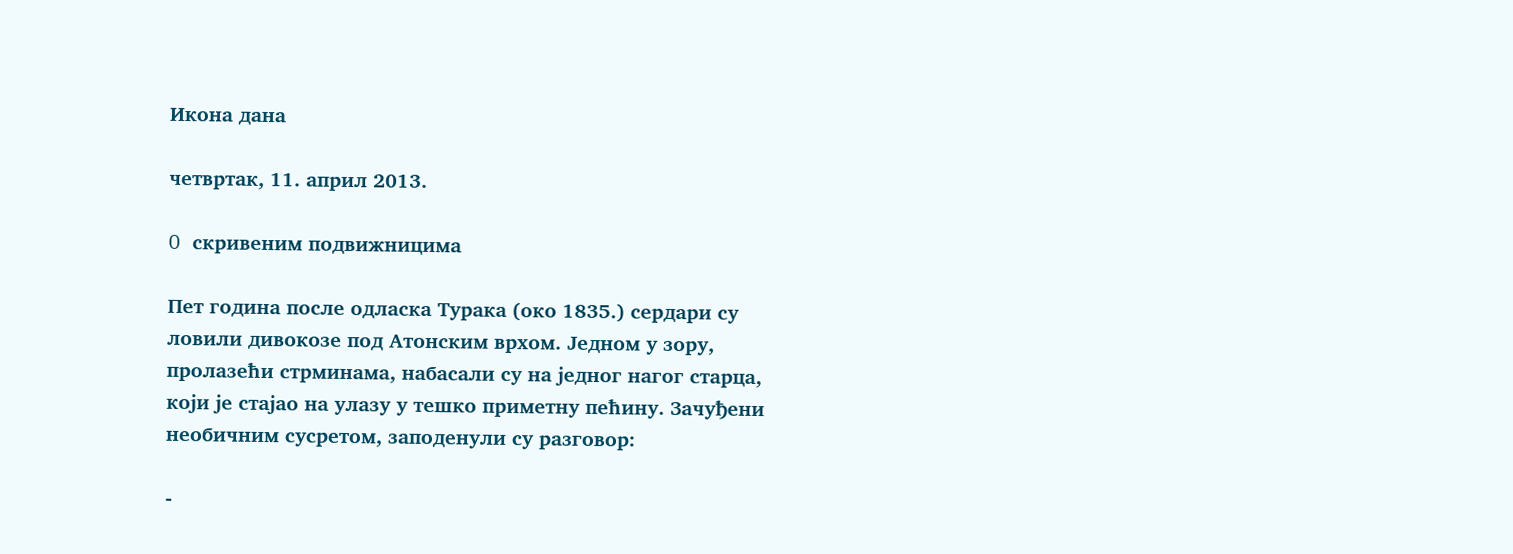Икона дана

четвртак, 11. април 2013.

O скривеним подвижницима

Пет година после одласка Турака (око 1835.) сердари су ловили дивокозе под Атонским врхом. Једном у зору, пролазећи стрминама, набасали су на једног нагог старца, који је стајао на улазу у тешко приметну пећину. Зачуђени необичним сусретом, заподенули су разговор:

-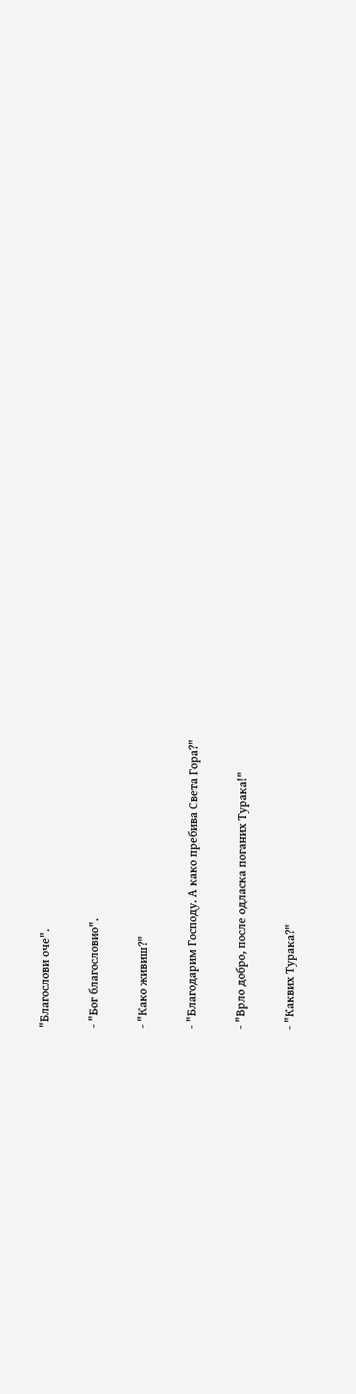"Благослови оче".

- "Бог благословио".

- "Како живиш?"

- "Благодарим Господу. А како пребива Света Гора?"

- "Врло добро, после одласка поганих Турака!"

- "Каквих Турака?"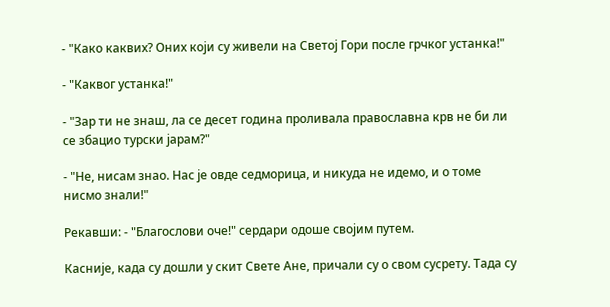- "Како каквих? Оних који су живели на Светој Гори после грчког устанка!"

- "Каквог устанка!"

- "Зар ти не знаш, ла се десет година проливала православна крв не би ли се збацио турски јарам?"

- "Не, нисам знао. Нас је овде седморица, и никуда не идемо, и о томе нисмо знали!"

Рекавши: - "Благослови оче!" сердари одоше својим путем.

Касније, када су дошли у скит Свете Ане, причали су о свом сусрету. Тада су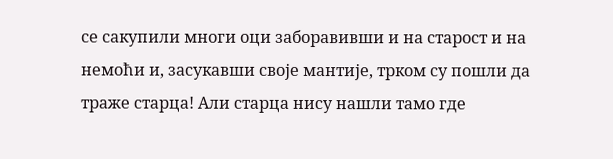се сакупили многи оци заборавивши и на старост и на немоћи и, засукавши своје мантије, трком су пошли да траже старца! Али старца нису нашли тамо где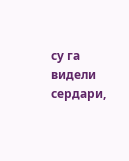су га видели сердари,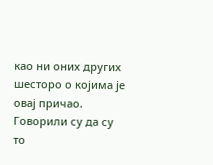као ни оних других шесторо о којима је овај причао. Говорили су да су то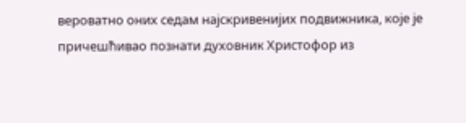вероватно оних седам најскривенијих подвижника, које је причешћивао познати духовник Христофор из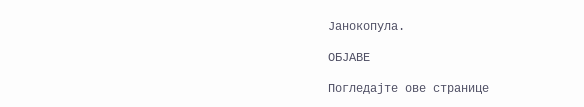Јанокопула.

ОБЈАВЕ

Погледајте ове странице